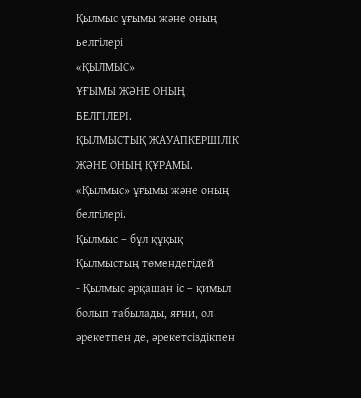Қылмыс ұғымы және оның ьелгілері
«ҚЫЛМЫС»
ҰҒЫМЫ ЖӘНЕ ОНЫҢ БЕЛГІЛЕРІ.
ҚЫЛМЫСТЫҚ ЖАУАПКЕРШІЛІК
ЖӘНЕ ОНЫҢ ҚҰРАМЫ.
«Қылмыс» ұғымы және оның белгілері.
Қылмыс – бұл құқық
Қылмыстың төмендегідей
- Қылмыс әрқашан іс – қимыл болып табылады, яғни, ол әрекетпен де, әрекетсіздікпен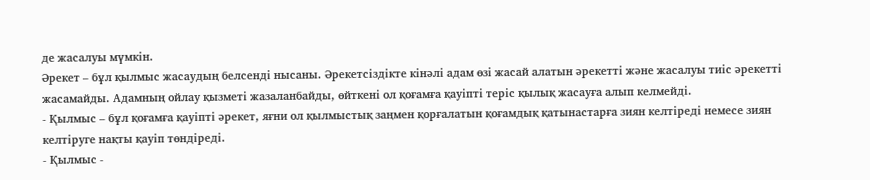де жасалуы мүмкін.
Әрекет – бұл қылмыс жасаудың белсенді нысаны. Әрекетсіздікте кінәлі адам өзі жасай алатын әрекетті және жасалуы тиіс әрекетті жасамайды. Адамның ойлау қызметі жазаланбайды, өйткені ол қоғамға қауіпті теріс қылық жасауға алып келмейді.
- Қылмыс – бұл қоғамға қауіпті әрекет, яғни ол қылмыстық заңмен қорғалатын қоғамдық қатынастарға зиян келтіреді немесе зиян келтіруге нақты қауіп төндіреді.
- Қылмыс -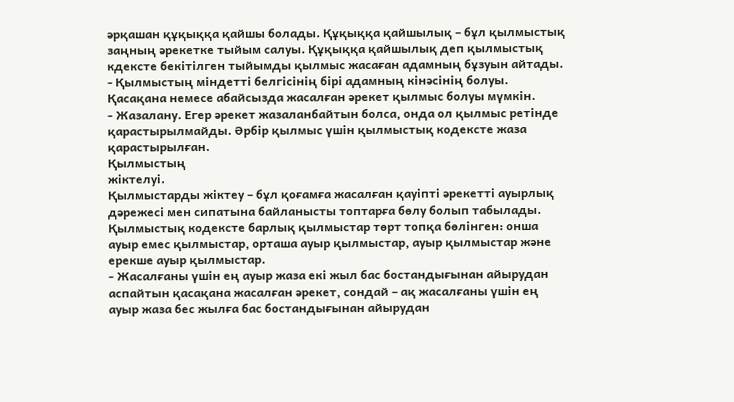әрқашан құқыққа қайшы болады. Құқыққа қайшылық – бұл қылмыстық заңның әрекетке тыйым салуы. Құқыққа қайшылық деп қылмыстық кдексте бекітілген тыйымды қылмыс жасаған адамның бұзуын айтады.
- Қылмыстың міндетті белгісінің бірі адамның кінәсінің болуы. Қасақана немесе абайсызда жасалған әрекет қылмыс болуы мүмкін.
- Жазалану. Егер әрекет жазаланбайтын болса, онда ол қылмыс ретінде қарастырылмайды. Әрбір қылмыс үшін қылмыстық кодексте жаза қарастырылған.
Қылмыстың
жіктелуі.
Қылмыстарды жіктеу – бұл қоғамға жасалған қауіпті әрекетті ауырлық дәрежесі мен сипатына байланысты топтарға бөлу болып табылады. Қылмыстық кодексте барлық қылмыстар төрт топқа бөлінген: онша ауыр емес қылмыстар, орташа ауыр қылмыстар, ауыр қылмыстар және ерекше ауыр қылмыстар.
- Жасалғаны үшін ең ауыр жаза екі жыл бас бостандығынан айырудан аспайтын қасақана жасалған әрекет, сондай – ақ жасалғаны үшін ең ауыр жаза бес жылға бас бостандығынан айырудан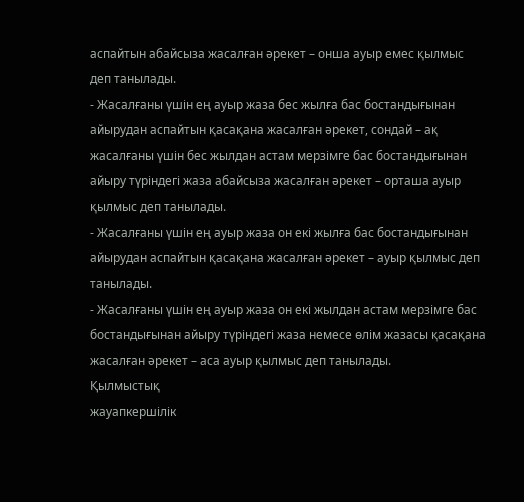аспайтын абайсыза жасалған әрекет – онша ауыр емес қылмыс деп танылады.
- Жасалғаны үшін ең ауыр жаза бес жылға бас бостандығынан айырудан аспайтын қасақана жасалған әрекет, сондай – ақ жасалғаны үшін бес жылдан астам мерзімге бас бостандығынан айыру түріндегі жаза абайсыза жасалған әрекет – орташа ауыр қылмыс деп танылады.
- Жасалғаны үшін ең ауыр жаза он екі жылға бас бостандығынан айырудан аспайтын қасақана жасалған әрекет – ауыр қылмыс деп танылады.
- Жасалғаны үшін ең ауыр жаза он екі жылдан астам мерзімге бас бостандығынан айыру түріндегі жаза немесе өлім жазасы қасақана жасалған әрекет – аса ауыр қылмыс деп танылады.
Қылмыстық
жауапкершілік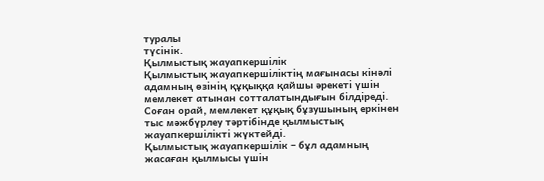туралы
түсінік.
Қылмыстық жауапкершілік
Қылмыстық жауапкершіліктің мағынасы кінәлі адамның өзінің құқыққа қайшы әрекеті үшін мемлекет атынан сотталатындығын білдіреді. Соған орай, мемлекет құқық бұзушының еркінен тыс мәжбүрлеу тәртібінде қылмыстық жауапкершілікті жүктейді.
Қылмыстық жауапкершілік – бұл адамның жасаған қылмысы үшін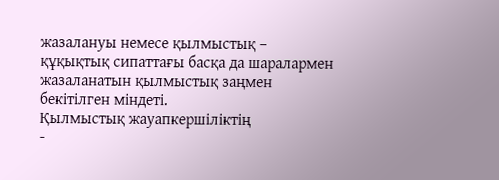жазалануы немесе қылмыстық – құқықтық сипаттағы басқа да шаралармен жазаланатын қылмыстық заңмен бекітілген міндеті.
Қылмыстық жауапкершіліктің
-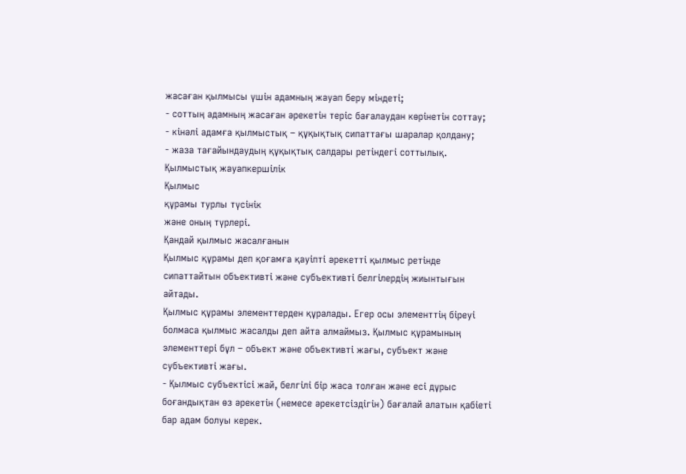жасаған қылмысы үшін адамның жауап беру міндеті;
- соттың адамның жасаған әрекетін теріс бағалаудан көрінетін соттау;
- кінәлі адамға қылмыстық – құқықтық сипаттағы шаралар қолдану;
- жаза тағайындаудың құқықтық салдары ретіндегі соттылық.
Қылмыстық жауапкершілік
Қылмыс
құрамы турлы түсінік
және оның түрлері.
Қандай қылмыс жасалғанын
Қылмыс құрамы деп қоғамға қауіпті әрекетті қылмыс ретінде сипаттайтын объективті және субъективті белгілердің жиынтығын айтады.
Қылмыс құрамы элементтерден құралады. Егер осы элементтің біреуі болмаса қылмыс жасалды деп айта алмаймыз. Қылмыс құрамының элементтері бұл – объект және объективті жағы, субъект және субъективті жағы.
- Қылмыс субъектісі жай, белгілі бір жаса толған және есі дұрыс боғандықтан өз әрекетін (немесе әрекетсіздігін) бағалай алатын қабіеті бар адам болуы керек.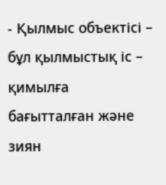- Қылмыс объектісі – бұл қылмыстық іс – қимылға бағытталған және зиян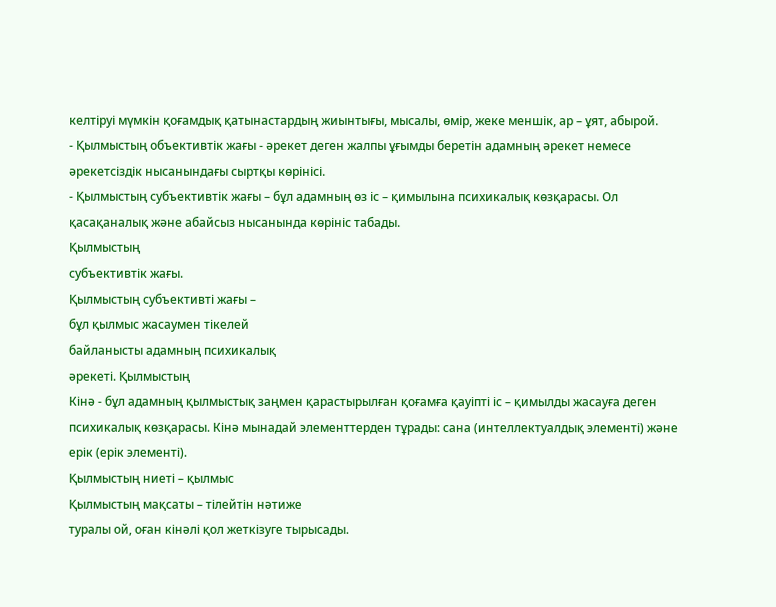келтіруі мүмкін қоғамдық қатынастардың жиынтығы, мысалы, өмір, жеке меншік, ар – ұят, абырой.
- Қылмыстың объективтік жағы - әрекет деген жалпы ұғымды беретін адамның әрекет немесе әрекетсіздік нысанындағы сыртқы көрінісі.
- Қылмыстың субъективтік жағы – бұл адамның өз іс – қимылына психикалық көзқарасы. Ол қасақаналық және абайсыз нысанында көрініс табады.
Қылмыстың
субъективтік жағы.
Қылмыстың субъективті жағы –
бұл қылмыс жасаумен тікелей
байланысты адамның психикалық
әрекеті. Қылмыстың
Кінә - бұл адамның қылмыстық заңмен қарастырылған қоғамға қауіпті іс – қимылды жасауға деген психикалық көзқарасы. Кінә мынадай элементтерден тұрады: сана (интеллектуалдық элементі) және ерік (ерік элементі).
Қылмыстың ниеті – қылмыс
Қылмыстың мақсаты – тілейтін нәтиже
туралы ой, оған кінәлі қол жеткізуге тырысады.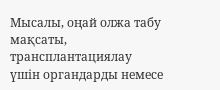Мысалы, оңай олжа табу мақсаты, трансплантациялау
үшін органдарды немесе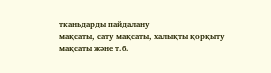тканьдарды пайдалану
мақсаты, сату мақсаты, халықты қорқыту
мақсаты және т.б.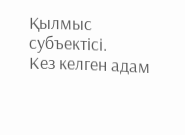Қылмыс
субъектісі.
Кез келген адам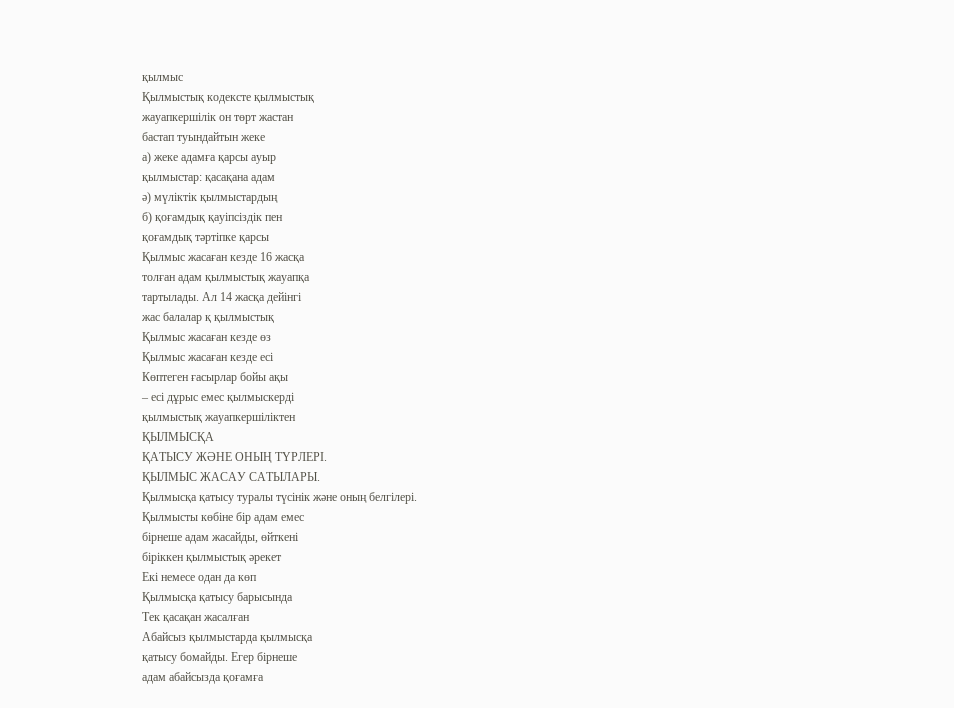қылмыс
Қылмыстық кодексте қылмыстық
жауапкершілік он төрт жастан
бастап туындайтын жеке
а) жеке адамға қарсы ауыр
қылмыстар: қасақана адам
ә) мүліктік қылмыстардың
б) қоғамдық қауіпсіздік пен
қоғамдық тәртіпке қарсы
Қылмыс жасаған кезде 16 жасқа
толған адам қылмыстық жауапқа
тартылады. Ал 14 жасқа дейінгі
жас балалар қ қылмыстық
Қылмыс жасаған кезде өз
Қылмыс жасаған кезде есі
Көптеген ғасырлар бойы ақы
– есі дұрыс емес қылмыскерді
қылмыстық жауапкершіліктен
ҚЫЛМЫСҚА
ҚАТЫСУ ЖӘНЕ ОНЫҢ ТҮРЛЕРІ.
ҚЫЛМЫС ЖАСАУ САТЫЛАРЫ.
Қылмысқа қатысу туралы түсінік және оның белгілері.
Қылмысты көбіне бір адам емес
бірнеше адам жасайды, өйткені
біріккен қылмыстық әрекет
Екі немесе одан да көп
Қылмысқа қатысу барысында
Тек қасақан жасалған
Абайсыз қылмыстарда қылмысқа
қатысу бомайды. Егер бірнеше
адам абайсызда қоғамға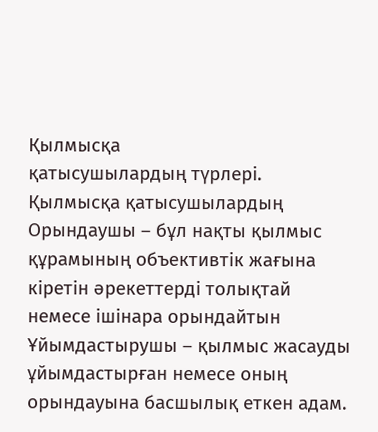Қылмысқа
қатысушылардың түрлері.
Қылмысқа қатысушылардың
Орындаушы – бұл нақты қылмыс
құрамының объективтік жағына
кіретін әрекеттерді толықтай
немесе ішінара орындайтын
Ұйымдастырушы – қылмыс жасауды ұйымдастырған немесе оның орындауына басшылық еткен адам.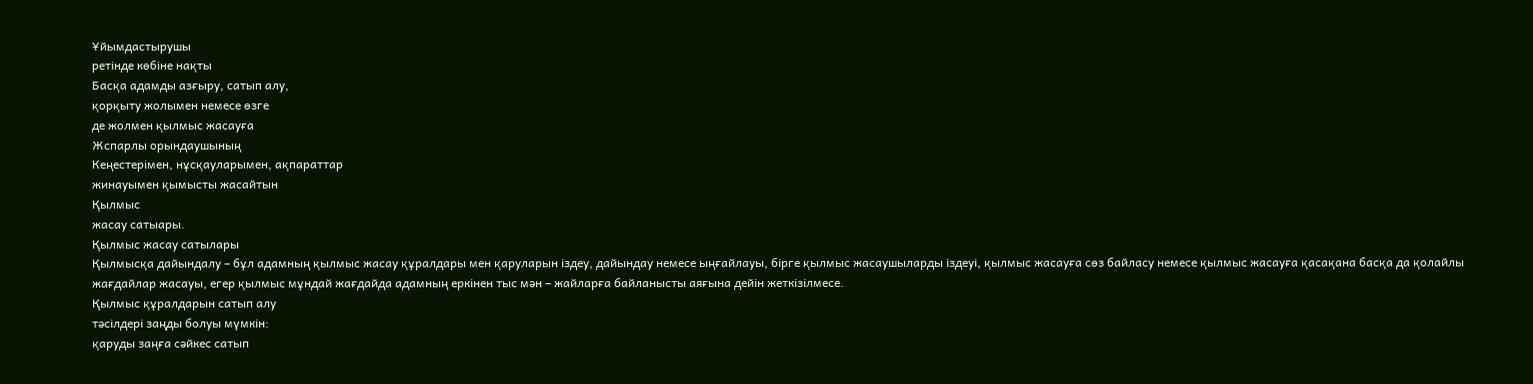Ұйымдастырушы
ретінде көбіне нақты
Басқа адамды азғыру, сатып алу,
қорқыту жолымен немесе өзге
де жолмен қылмыс жасауға
Жспарлы орындаушының
Кеңестерімен, нұсқауларымен, ақпараттар
жинауымен қымысты жасайтын
Қылмыс
жасау сатыары.
Қылмыс жасау сатылары
Қылмысқа дайындалу – бұл адамның қылмыс жасау құралдары мен қаруларын іздеу, дайындау немесе ыңғайлауы, бірге қылмыс жасаушыларды іздеуі, қылмыс жасауға сөз байласу немесе қылмыс жасауға қасақана басқа да қолайлы жағдайлар жасауы, егер қылмыс мұндай жағдайда адамның еркінен тыс мән – жайларға байланысты аяғына дейін жеткізілмесе.
Қылмыс құралдарын сатып алу
тәсілдері заңды болуы мүмкін:
қаруды заңға сәйкес сатып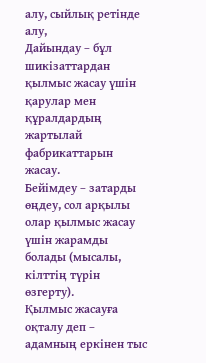алу, сыйлық ретінде алу,
Дайындау – бұл шикізаттардан қылмыс жасау үшін қарулар мен құралдардың жартылай фабрикаттарын жасау.
Бейімдеу – затарды өңдеу, сол арқылы олар қылмыс жасау үшін жарамды болады (мысалы, кілттің түрін өзгерту).
Қылмыс жасауға оқталу деп – адамның еркінен тыс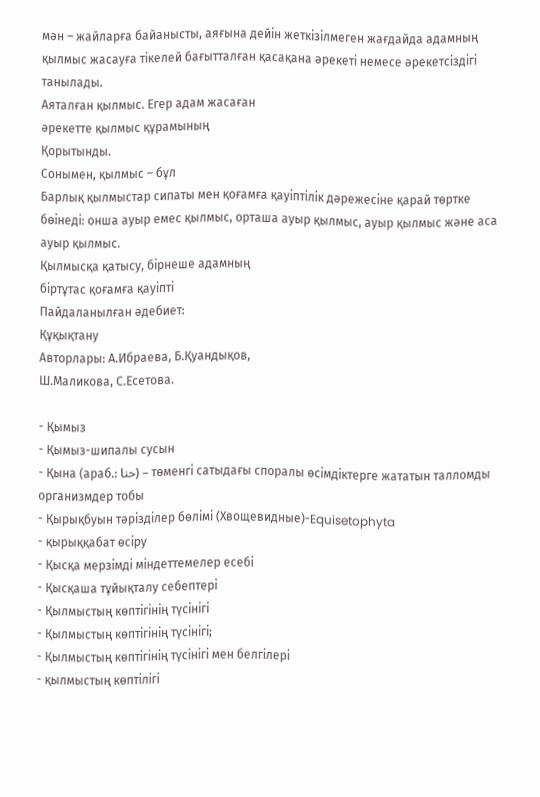мән – жайларға байанысты, аяғына дейін жеткізілмеген жағдайда адамның қылмыс жасауға тікелей бағытталған қасақана әрекеті немесе әрекетсіздігі танылады.
Аяталған қылмыс. Егер адам жасаған
әрекетте қылмыс құрамының
Қорытынды.
Сонымен, қылмыс – бұл
Барлық қылмыстар сипаты мен қоғамға қауіптілік дәрежесіне қарай төртке бөінеді: онша ауыр емес қылмыс, орташа ауыр қылмыс, ауыр қылмыс және аса ауыр қылмыс.
Қылмысқа қатысу, бірнеше адамның
біртұтас қоғамға қауіпті
Пайдаланылған әдебиет:
Құқықтану
Авторлары: А.Ибраева, Б.Қуандықов,
Ш.Маликова, С.Есетова.

- Қымыз
- Қымыз-шипалы сусын
- Қына (араб.: حنا) – төменгі сатыдағы споралы өсімдіктерге жататын талломды организмдер тобы
- Қырықбуын тәрізділер бөлімі (Хвощевидные)-Equisetophyta
- қырыққабат өсіру
- Қысқа мерзімді міндеттемелер есебі
- Қысқаша тұйықталу себептері
- Қылмыстың көптігінің түсінігі
- Қылмыстың көптігінің түсінігі;
- Қылмыстың көптігінің түсінігі мен белгілері
- қылмыстың көптілігі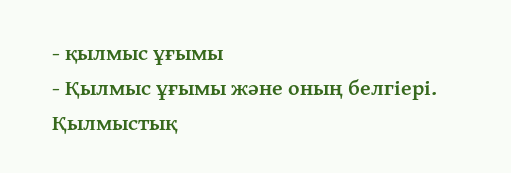- қылмыс ұғымы
- Қылмыс ұғымы және оның белгіері. Қылмыстық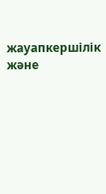жауапкершілік және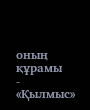оның құрамы
- «Қылмыс»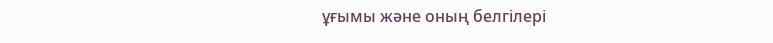ұғымы және оның белгілері